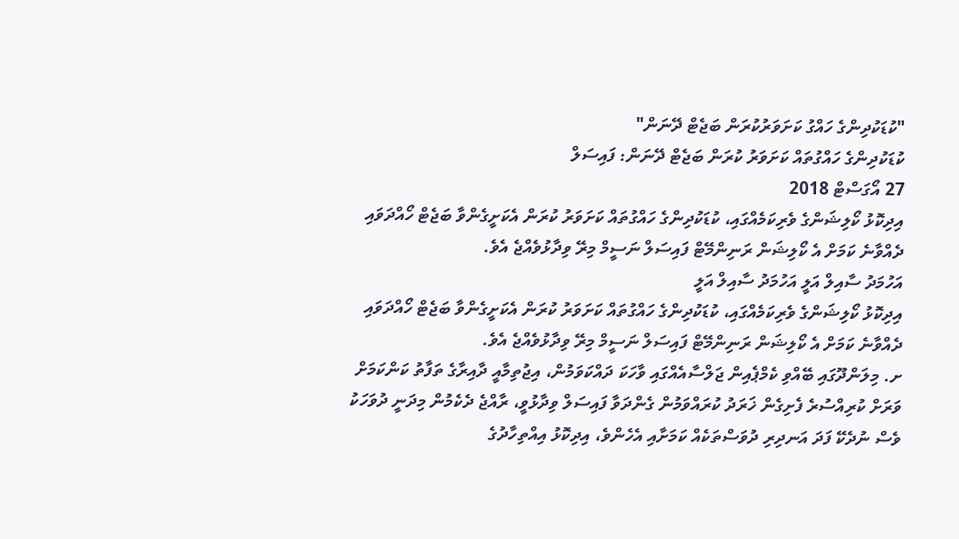"ކުޑަކުދިންގެ ހައްގު ކަށަވަރުކުރަން ބަޖެޓް ދޭނަން"
ކުޑަކުދިންގެ ހައްގުތައް ކަށަވަރު ކުރަން ބަޖެޓް ދޭނަން: ފައިސަލް
27 އޯގަސްޓް 2018
އިދިކޮޅު ކޯލިޝަންގެ ވެރިކަމެއްގައި، ކުޑަކުދިންގެ ހައްގުތައް ކަށަވަރު ކުރަން އެކަށީގެންވާ ބަޖެޓް ހޯއްދަވައި ދެއްވާނެ ކަމަށް އެ ކޯލިޝަން ރަނިންމޭޓް ފައިސަލް ނަސީމް މިރޭ ވިދާޅުވެއްޖެ އެވެ.
އަހުމަދު ސާއިލް އަލީ އަހުމަދު ސާއިލް އަލީ
އިދިކޮޅު ކޯލިޝަންގެ ވެރިކަމެއްގައި، ކުޑަކުދިންގެ ހައްގުތައް ކަށަވަރު ކުރަން އެކަށީގެންވާ ބަޖެޓް ހޯއްދަވައި ދެއްވާނެ ކަމަށް އެ ކޯލިޝަން ރަނިންމޭޓް ފައިސަލް ނަސީމް މިރޭ ވިދާޅުވެއްޖެ އެވެ.
ށ. މިލަންދޫގައި ބޭއްވި ކެމްޕެއިން ޖަލްސާއެއްގައި ވާހަކަ ދައްކަވަމުން، އިޖުތިމާއީ ދާއިރާގެ ތަފާތު ކަންކަމަށް ވަރަށް ކުރިއްސުރެ ފެށިގެން ޚަރަދު ކުރައްވަމުން ގެންދަވާ ފައިސަލް ވިދާޅުވީ، ރާއްޖެ ދެކެމުން މިދަނީ ދުވަހަކު ވެސް ނުދެކޭ ފަދަ އަނދިރި ދުވަސްތަކެއް ކަމަށާއި އެހެންވެ، އިދިކޮޅު އިއްތިހާދުގެ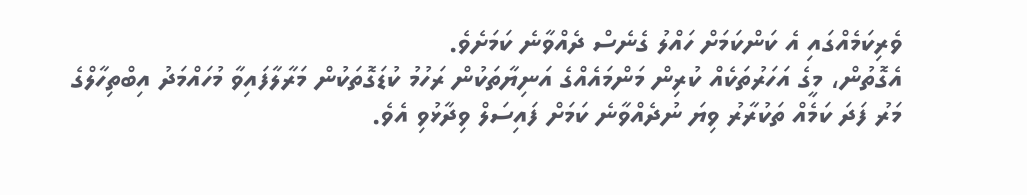ވެރިކަމެއްގައި އެ ކަންކަމަށް ހައްލު ގެނެސް ދެއްވާނެ ކަމަށެވެ.
އެގޮތުން، މީގެ އަހަރުތަކެއް ކުރިން މަންމައެއްގެ އަނިޔާތަކުން ރަހުމު ކުޑަގޮތަކުން މަރާލާފައިވާ މުހައްމަދު އިބްތިހާލްގެ މަރު ފަދަ ކަމެއް ތަކުރާރު ވިޔަ ނުދެއްވާނެ ކަމަށް ފައިސަލް ވިދާޅުވި އެވެ.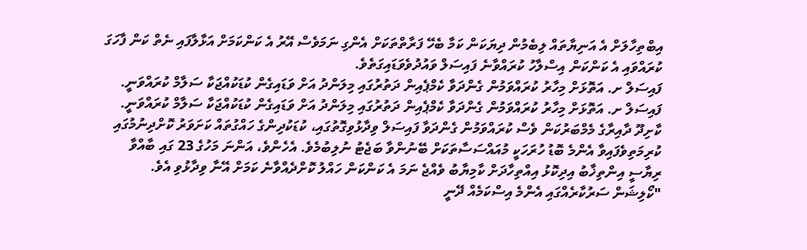އިބްތިހާލަށް އެ އަނިޔާތައް ލިބެމުން ދިޔަކަން ކަމާ ބެހޭ ފަރާތްތަކަށް އެންގި ނަމަވެސް އޭރު އެ ކަންކަމަށް އަޅާލާފައި ނެތް ކަން ފާހަގަ ކުރައްވައި އެ ކަންކަން އިސްލާހު ކުރައްވާނެ ފައިސަލް ވައުދުވެވަޑައިގަތެވެ.
ފައިސަލް ށ. އަތޮޅަށް މިހާރު ކުރައްވަމުން ގެންދަވާ ކެމްޕެއިން ދަތުރުގައި މިލަންދު އަށް ވަޑައިގެން ކުޑަކުއްޖަކާ ސަލާމް ކުރައްވަނީ.
ފައިސަލް ށ. އަތޮޅަށް މިހާރު ކުރައްވަމުން ގެންދަވާ ކެމްޕެއިން ދަތުރުގައި މިލަންދު އަށް ވަޑައިގެން ކުޑަކުއްޖަކާ ސަލާމް ކުރައްވަނީ.
ކާށިދޫ ދާއިރާގެ މެމްބަރުކަން ވެސް ކުރައްވަމުން ގެންދަވާ ފައިސަލް ވިދާޅުވިގޮތުގައި، ކުޑަކުދިންގެ ހައްގުތައް ކަށަވަރު ކޮށްދިނުމުގައި ކުރިމަތިވެފައިވާ އެންމެ ބޮޑު ހުރަހަކީ މުއައްސަސާތަކަށް ބޭނުންވާ ބަޖެޓު ނުލިބުމެވެ. އެހެންވެ، އަންނަ މަހުގެ 23 ގައި ބާއްވާ ރިޔާސީ އިންތިޚާބު އިދިކޮޅު އިއްތިހާދަށް ކާމިޔާބު ވެއްޖެ ނަމަ އެ ކަންކަން ހައްލު ކޮށްދެއްވާނެ ކަމަށް އޭނާ ވިދާޅުވި އެވެ.
"ކޯލިޝަން ސަރުކާރެއްގައި އެންމެ އިސްކަމެއް ދޭނީ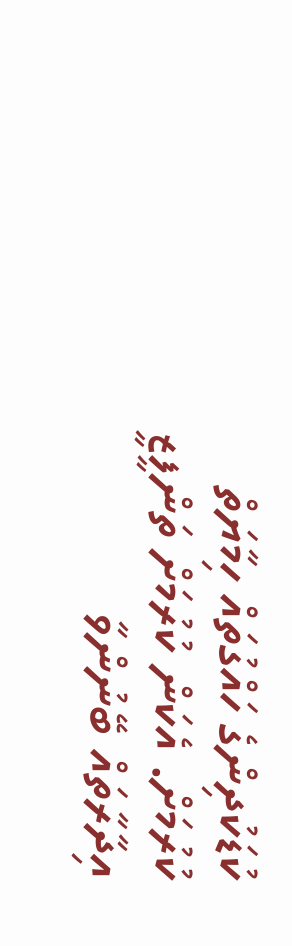ކުޑަކުދިންގެ ހައްގުތައް ހިމާޔަތް ކުރުމަށް. އެކަން ކުރުމަށް ތަންފީޒީ އިދާރާތައް ބޭނުންވާ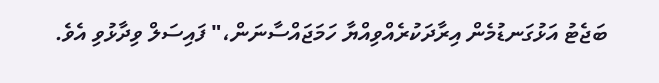ބަޖެޓު އަޅުގަނޑުމެން އިރާދަކުރެއްވިއްޔާ ހަމަޖައްސާނަން،" ފައިސަލް ވިދާޅުވި އެވެ.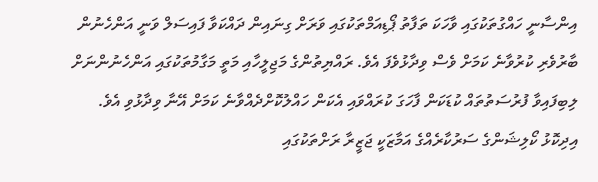އިންސާނީ ހައްގުތަކުގައި ވާހަކަ ތަފާތު ޕޯޑިއަމްތަކުގައި ވަރަށް ގިނައިން ދައްކަވާ ފައިސަލް ވަނީ އަންހެނުން ބާރުވެރި ކުރުވާނެ ކަމަށް ވެސް ވިދާޅުވެފަ އެވެ. ރައްޔިތުންގެ މަޖިލީހާއި މަތީ މަގާމުތަކުގައި އަންހެނުންނަށް ލިބިފައިވާ ފުރުސަތުތައް ކުޑަކަން ފާހަގަ ކުރައްވައި އެކަން ހައްލުކޮށްދެއްވާނެ ކަމަށް އޭނާ ވިދާޅުވި އެވެ.
އިދިކޮޅު ކޯލިޝަންގެ ސަރުކާރެއްގެ އަމާޒަކީ ޖަޒީރާ ރަށްތަކުގައި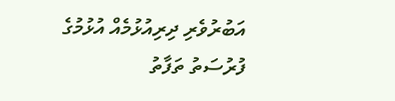އަބުރުވެރި ދިރިއުޅުމެއް އުޅުމުގެ ފުރުސަތު ތަފާތު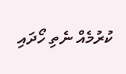ކުރުމެއް ނެތި ހޯދައި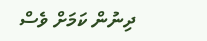ދިނުން ކަމަށް ވެސް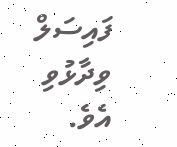ފައިސަލް ވިދާޅުވި އެވެ.